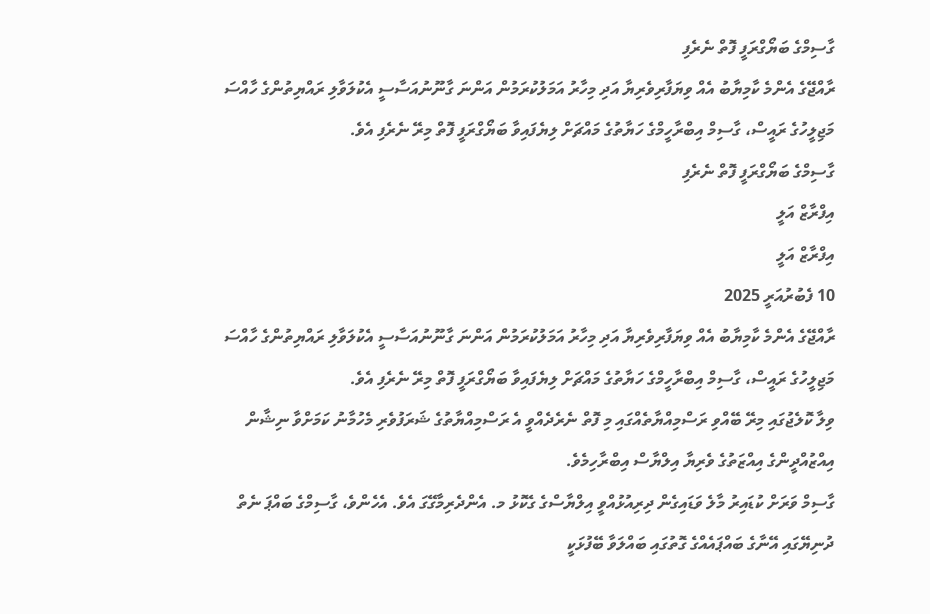ގާސިމްގެ ބަޔޯގްރަފީ ފޮތް ނެރެފި
ރާއްޖޭގެ އެންމެ ކާމިޔާބު އެއް ވިޔަފާރިވެރިޔާ އަދި މިހާރު އަމަލުކުރަމުން އަންނަ ގާނޫނުއަސާސީ އެކުލަވާލި ރައްޔިތުންގެ ހާއްސަ މަޖިލީހުގެ ރައީސް، ގާސިމް އިބްރާހީމްގެ ހަޔާތުގެ މައްޗަށް ލިޔެފައިވާ ބަޔޯގްރަފީ ފޮތް މިރޭ ނެރެފި އެވެ.
ގާސިމްގެ ބަޔޯގްރަފީ ފޮތް ނެރެފި
އިފްރާޒް އަލީ
އިފްރާޒް އަލީ
10 ފެބުރުއަރީ 2025
ރާއްޖޭގެ އެންމެ ކާމިޔާބު އެއް ވިޔަފާރިވެރިޔާ އަދި މިހާރު އަމަލުކުރަމުން އަންނަ ގާނޫނުއަސާސީ އެކުލަވާލި ރައްޔިތުންގެ ހާއްސަ މަޖިލީހުގެ ރައީސް، ގާސިމް އިބްރާހީމްގެ ހަޔާތުގެ މައްޗަށް ލިޔެފައިވާ ބަޔޯގްރަފީ ފޮތް މިރޭ ނެރެފި އެވެ.
ވިލާ ކޮލެޖުގައި މިރޭ ބޭއްވި ރަސްމިއްޔާތެއްގައި މި ފޮތް ނެރެދެއްވީ އެ ރަސްމިއްޔާތުގެ ޝަރަފުވެރި މެހުމާނު ކަމަށްވާ ނިޝާން އިއްޒުއްދީންގެ އިއްޒަތުގެ ވެރިޔާ އިލްޔާސް އިބްރާހިމެވެ.
ގާސިމް ވަރަށް ކުޑައިރު މާލެ ވަޑައިގެން ދިރިއުޅުއްވީ އިލްޔާސްގެ ގެކޮޅު މ. އެންދެރިމާގޭގަ އެވެ. އެހެންވެ، ގާސިމްގެ ބައްޕަ ނެތް ދުނިޔޭގައި އޭނާގެ ބައްޕައެއްގެ ގޮތުގައި ބައްލަވާ ބޭފުޅަކީ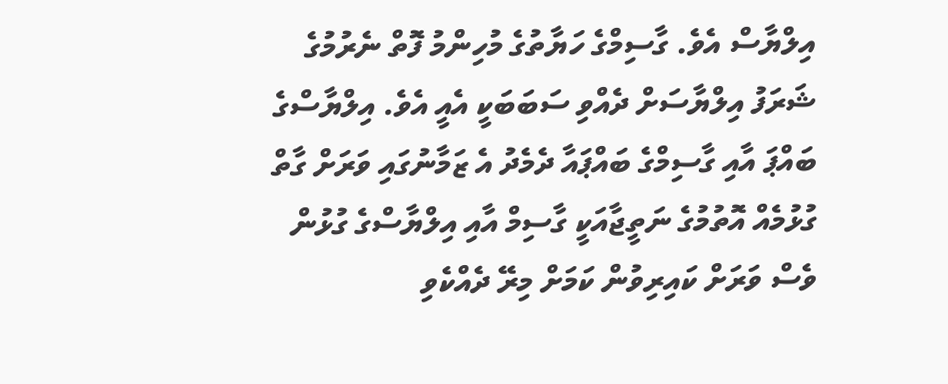އިލްޔާސް އެވެ. ގާސިމްގެ ހަޔާތުގެ މުހިންމު ފޮތް ނެރުމުގެ ޝަރަފު އިލްޔާސަށް ދެއްވި ސަބަބަކީ އެއީ އެވެ. އިލްޔާސްގެ ބައްޕަ އާއި ގާސިމްގެ ބައްޕައާ ދެމެދު އެ ޒަމާނުގައި ވަރަށް ގާތް ގުޅުމެއް އޮތުމުގެ ނަތީޖާއަކީ ގާސިމް އާއި އިލްޔާސްގެ ގުޅުން ވެސް ވަރަށް ކައިރިވުން ކަމަށް މިރޭ ދެއްކެވި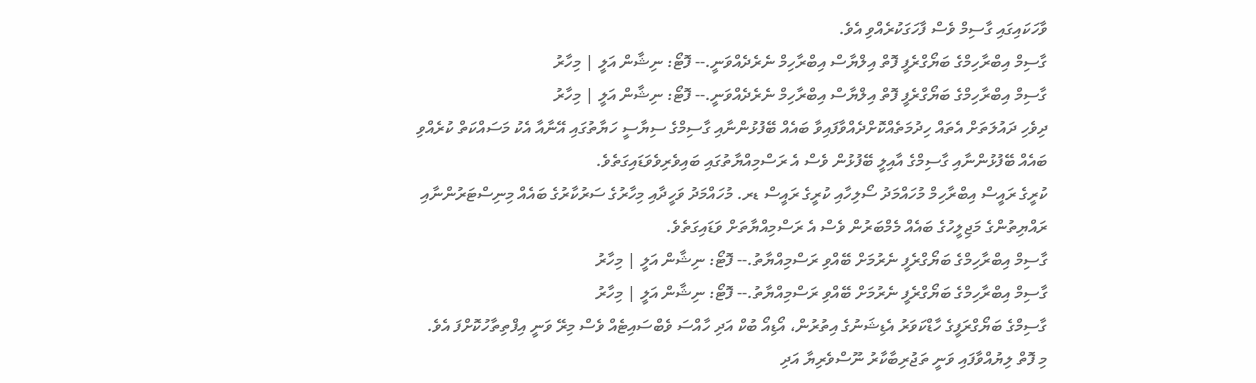ވާހަކައިގައި ގާސިމް ވެސް ފާހަގަކުރެއްވި އެވެ.
ގާސިމް އިބްރާހިމްގެ ބަޔޯގްރެފީ ފޮތް އިލްޔާސް އިބްރާހިމް ނެރެދެއްވަނީ.-- ފޮޓޯ: ނިޝާން އަލީ | މިހާރު
ގާސިމް އިބްރާހިމްގެ ބަޔޯގްރެފީ ފޮތް އިލްޔާސް އިބްރާހިމް ނެރެދެއްވަނީ.-- ފޮޓޯ: ނިޝާން އަލީ | މިހާރު
ދިވެހި ދައުލަތަށް އެތައް ހިދުމަތެއްކޮށްދެއްވާފައިވާ ބައެއް ބޭފުޅުންނާއި ގާސިމްގެ ސިޔާސީ ހަޔާތުގައި އޭނާއާ އެކު މަސައްކަތް ކުރެއްވި ބައެއް ބޭފުޅުންނާއި ގާސިމްގެ އާއިލީ ބޭފުޅުން ވެސް އެ ރަސްމިއްޔާތުގައި ބައިވެރިވެވަޑައިގަތެވެ.
ކުރީގެ ރައީސް އިބްރާހިމް މުހައްމަދު ސޯލިހާއި ކުރީގެ ރައީސް ޑރ. މުހައްމަދު ވަހީދާއި މިހާރުގެ ސަރުކާރުގެ ބައެއް މިނިސްޓަރުންނާއި ރައްޔިތުންގެ މަޖިލީހުގެ ބައެއް މެމްބަރުން ވެސް އެ ރަސްމިއްޔާތަށް ވަޑައިގަތެވެ.
ގާސިމް އިބްރާހިމްގެ ބަޔޯގްރެފީ ނެރުމަށް ބޭއްވި ރަސްމިއްޔާތު.-- ފޮޓޯ: ނިޝާން އަލީ | މިހާރު
ގާސިމް އިބްރާހިމްގެ ބަޔޯގްރެފީ ނެރުމަށް ބޭއްވި ރަސްމިއްޔާތު.-- ފޮޓޯ: ނިޝާން އަލީ | މިހާރު
ގާސިމްގެ ބަޔޯގްރަފީގެ ހާޑްކަވަރު އެޑިޝަނުގެ އިތުރުން، އޯޑިއޯ ބުކް އަދި ހާއްސަ ވެބްސައިޓެއް ވެސް މިރޭ ވަނީ އިފްތިތާހުކޮށްފަ އެވެ.
މި ފޮތް ލިޔުއްވާފައި ވަނީ ތަޖުރިބާކާރު ނޫސްވެރިޔާ އަދި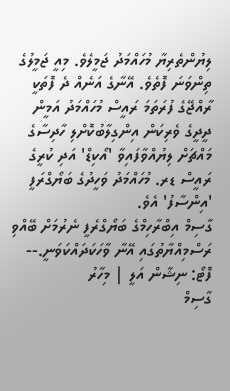ލިޔުންތެރިޔާ މުހައްމަދު ޖަމީލެވެ. މިއީ ޖަމީލުގެ ތިންވަނަ ފޮތެވެ. އޭނާގެ އަނެއް ދެ ފޮތަކީ ރާއްޖޭގެ ފުރަތަމަ ރައީސް މުހައްމަދު އަމީން ދީދީގެ ވެރިކަން އިންގިލާބުކޮށްލި ހާދިސާގެ މައްޗަށް ލިޔުއްވާފައިވާ 'އޯކިޑް' އަދި ކުރީގެ ރައީސް ޑރ. މުހައްމަދު ވަހީދުގެ ބަޔޯގްރަފީ 'އިންސާފު' އެވެ.
ގާސިމް އިބްރާހިމްގެ ބަޔޯގްރެފީ ނެރުމަށް ބޭއްވި ރަސްމިއްޔާތުގައި އޭނާ ވާހަކަދައްކަވަނީ.-- ފޮޓޯ: ނިޝާން އަލީ | މިހާރު
ގާސިމް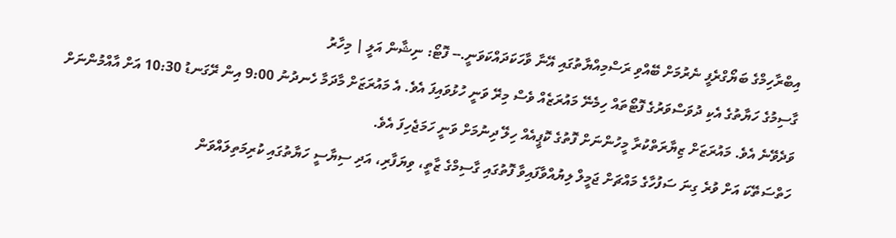އިބްރާހިމްގެ ބަޔޯގްރެފީ ނެރުމަށް ބޭއްވި ރަސްމިއްޔާތުގައި އޭނާ ވާހަކަދައްކަވަނީ.-- ފޮޓޯ: ނިޝާން އަލީ | މިހާރު
ގާސިމުގެ ހަޔާތުގެ އެކި ދުވަސްވަރުގެ ފޮޓޯތައް ހިމެނޭ މައުރަޒެއް ވެސް މިރޭ ވަނީ ހުޅުވައިފަ އެވެ. އެ މައުރަޒަށް މާދަމާ ހެނދުނު 9:00 އިން ރޭގަނޑު 10:30 އަށް އާއްމުންނަށް ވަދެވޭނެ އެވެ. މައުރަޒަށް ޒިޔާރަތްކުރާ މީހުންނަށް ފޮތުގެ ކޮޕީއެއް ހިލޭ ދިނުމަށް ވަނީ ހަމަޖެހިފަ އެވެ.
ހަތްސަތޭކަ އަށް ވުރެ ގިނަ ސަފުހާގެ މައްޗަށް ޖަމީލް ލިޔުއްވާފައިވާ ފޮތުގައި ގާސިމްގެ ޒާތީ، ވިޔަފާރި، އަދި ސިޔާސީ ހަޔާތުގައި ކުރިމަތިލައްވަން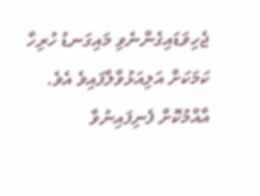ޖެހިވަޑައިގެންނެވި މައިގަނޑު ހުރިހާ ކަމަކަށް އަލިއަޅުވާލާފައިވެ އެވެ. އާއްމުކޮށް ފެނިފައިނުވާ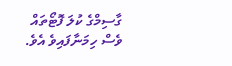ގާސިމްގެ ކުލަ ފޮޓޯތައް ވެސް ހިމަނާފައިވެ އެވެ.